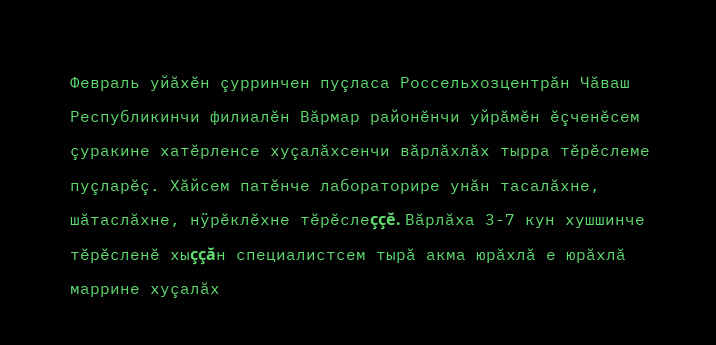Февраль уйăхĕн çурринчен пуçласа Россельхозцентрăн Чăваш Республикинчи филиалĕн Вăрмар районĕнчи уйрăмĕн ĕçченĕсем çуракине хатĕрленсе хуçалăхсенчи вăрлăхлăх тырра тĕрĕслеме пуçларĕç. Хăйсем патĕнче лабораторире унăн тасалăхне, шăтаслăхне, нÿрĕклĕхне тĕрĕслеççĕ. Вăрлăха 3-7 кун хушшинче тĕрĕсленĕ хыççăн специалистсем тырă акма юрăхлă е юрăхлă маррине хуçалăх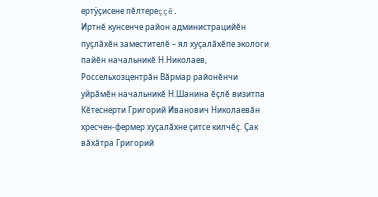ертÿçисене пĕлтереççĕ.
Иртнĕ кунсенче район администрацийĕн пуçлăхĕн заместителĕ – ял хуçалăхĕпе экологи пайĕн начальникĕ Н.Николаев, Россельхозцентрăн Вăрмар районĕнчи уйрăмĕн начальникĕ Н.Шанина ĕçлĕ визитпа Кĕтеснерти Григорий Иванович Николаевăн хресчен-фермер хуçалăхне çитсе килчĕç. Çак вăхăтра Григорий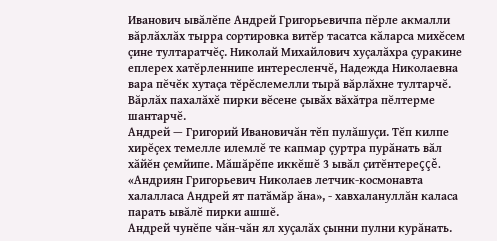Иванович ывăлĕпе Андрей Григорьевичпа пĕрле акмалли вăрлăхлăх тырра сортировка витĕр тасатса кăларса михĕсем çине тултаратчĕç. Николай Михайлович хуçалăхра çуракине еплерех хатĕрленнипе интересленчĕ, Надежда Николаевна вара пĕчĕк хутаçа тĕрĕслемелли тырă вăрлăхне тултарчĕ. Вăрлăх пахалăхĕ пирки вĕсене çывăх вăхăтра пĕлтерме шантарчĕ.
Андрей — Григорий Ивановичăн тĕп пулăшуçи. Тĕп килпе хирĕçех темелле илемлĕ те капмар çуртра пурăнать вăл хăйĕн çемйипе. Мăшăрĕпе иккĕшĕ 3 ывăл çитĕнтереççĕ. «Андриян Григорьевич Николаев летчик-космонавта халалласа Андрей ят патăмăр ăна», - хавхалануллăн каласа парать ывăлĕ пирки ашшĕ.
Андрей чунĕпе чăн-чăн ял хуçалăх çынни пулни курăнать.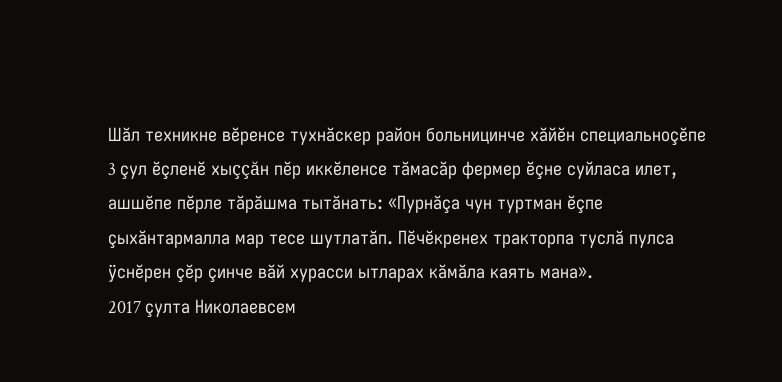Шăл техникне вĕренсе тухнăскер район больницинче хăйĕн специальноçĕпе 3 çул ĕçленĕ хыççăн пĕр иккĕленсе тăмасăр фермер ĕçне суйласа илет, ашшĕпе пĕрле тăрăшма тытăнать: «Пурнăçа чун туртман ĕçпе çыхăнтармалла мар тесе шутлатăп. Пĕчĕкренех тракторпа туслă пулса ÿснĕрен çĕр çинче вăй хурасси ытларах кăмăла каять мана».
2017 çулта Николаевсем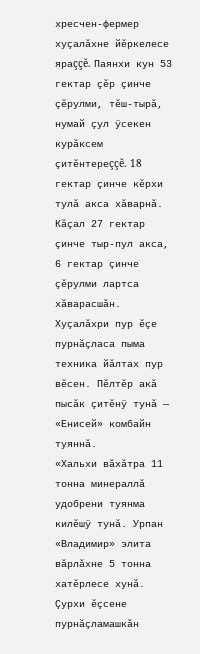хресчен-фермер хуçалăхне йĕркелесе яраççĕ. Паянхи кун 53 гектар çĕр çинче çĕрулми, тĕш-тырă, нумай çул ÿсекен курăксем çитĕнтереççĕ. 18 гектар çинче кĕрхи тулă акса хăварнă. Кăçал 27 гектар çинче тыр-пул акса, 6 гектар çинче çĕрулми лартса хăварасшăн. Хуçалăхри пур ĕçе пурнăçласа пыма техника йăлтах пур вĕсен. Пĕлтĕр акă пысăк çитĕнÿ тунă — «Енисей» комбайн туяннă.
«Хальхи вăхăтра 11 тонна минераллă удобрени туянма килĕшÿ тунă. Урпан «Владимир» элита вăрлăхне 5 тонна хатĕрлесе хунă. Çурхи ĕçсене пурнăçламашкăн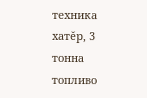техника хатĕр, 3 тонна топливо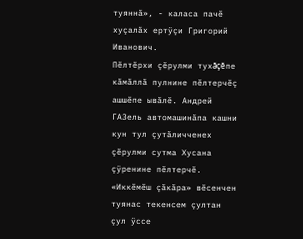туяннă», - каласа пачĕ хуçалăх ертÿçи Григорий Иванович.
Пĕлтĕрхи çĕрулми тухăçĕпе кăмăллă пулнине пĕлтерчĕç ашшĕпе ывăлĕ. Андрей ГАЗель автомашинăпа кашни кун тул çутăличченех çĕрулми сутма Хусана çÿренине пĕлтерчĕ. «Иккĕмĕш çăкăра» вĕсенчен туянас текенсем çултан çул ÿссе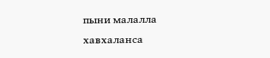пыни малалла хавхаланса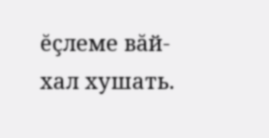ĕçлеме вăй-хал хушать.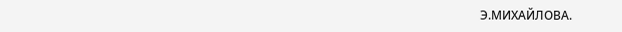Э.МИХАЙЛОВА.